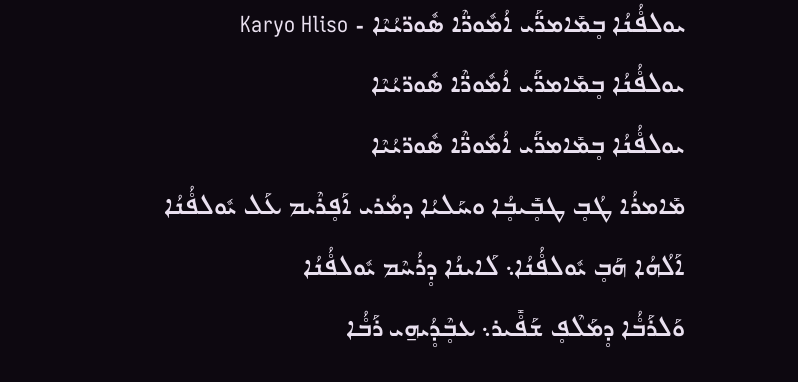ܝܘܠܦ̊ܳܢܳܐ ܒ̥ܡܺܐܡܪ̈ܰܝ ܐܳܡܽܘܪ̈ܶܐ ܣܽܘܪ̈ܝܳܝܶܐ - Karyo Hliso
ܝܘܠܦ̊ܳܢܳܐ ܒ̥ܡܺܐܡܪ̈ܰܝ ܐܳܡܽܘܪ̈ܶܐ ܣܽܘܪ̈ܝܳܝܶܐ
ܝܘܠܦ̊ܳܢܳܐ ܒ̥ܡܺܐܡܪ̈ܰܝ ܐܳܡܽܘܪ̈ܶܐ ܣܽܘܪ̈ܝܳܝܶܐ
ܡܺܐܡܪܳܐ ܛܳܒ̥ ܛܒ̥ܺܝܒ̥ܳܐ ܘܚܰܠܝܳܐ ܕܡܳܪܝ ܐܰܦ̥ܪܶܝܡ ܥܰܠ ܝܽܘܠܦ̊ܳܢܳܐ
ܐܰܠܳܗܳܐ ܗܰܒ̥ ܝܽܘܠܦ̊ܳܢܳܐ܆ ܠܰܐܝܢܳܐ ܕ̥ܪܳܚܶܡ ܝܽܘܠܦ̊ܳܢܳܐ
ܘܰܠܪܰܒ̊ܳܐ ܕ̥ܡܰܠܶܦ̥ ܫܰܦ̊ܺܝܪ܆ ܥܒ̥ܶܕ̥ܳܝܗ̱ܝ ܪܰܒ̊ܳܐ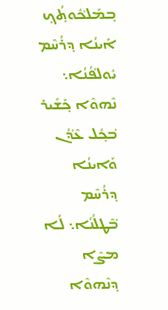ܒ̥ܡܰܠܟ̊ܽܘܬ̥ܳܟ̥
ܐܰܝܢܳܐ ܕ̥ܪܳܚܶܡ ܝܽܘܠܦ̊ܳܢܳܐ܆ ܢܶܗܘܶܐ ܟ̥ܰܫܺܝܪ ܒ̊ܟ̥ܽܠ ܥܶܕ̊ܳܢ
ܘܰܐܝܢܳܐ ܕ̥ܪܳܚܶܡ ܒ̊ܶܛܠܳܢܳܐ܆ ܠܳܐ ܡܨܶܐ ܕ̥ܢܶܗܘܶܐ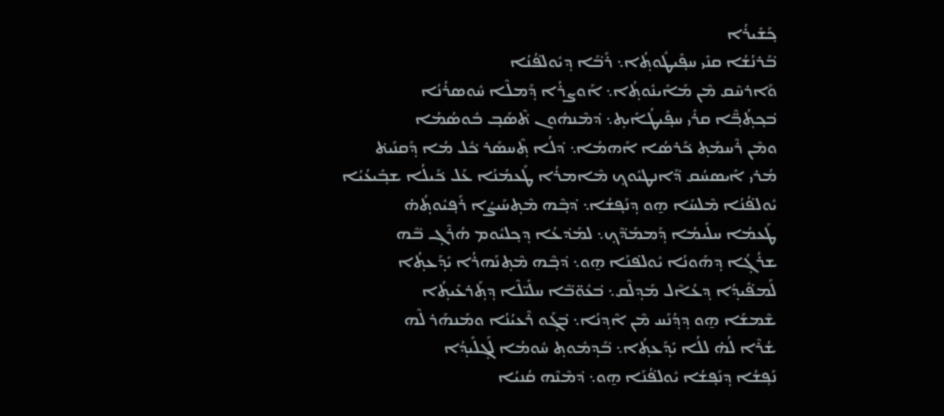ܟ̥ܰܫܺܝܪܳܐ
ܒ̊ܰܪܢܳܫܳܐ ܩܢܺܝ ܚܦ̥ܺܝܛܽܘܬ̥ܳܐ܆ ܪܰܒ̊ܰܐ ܕ̥ܝܽܘܠܦ̊ܳܢܳܐ
ܘܰܐܪܚܶܩ ܡܶܢ ܡܰܐܺܝܢܽܘܬ̥ܳܐ܆ ܐܰܘܨܪܳܐ ܕ̥ܰܡܠܶܐ ܚܽܘܣܪܳܢܳܐ
ܒ̊ܟ̥ܬ̥ܳܒ̥̈ܶܐ ܩܪܺܝ ܚܦ̥ܺܝܛܳܐܺܝܬ̥܆ ܕ̊ܡܶܢܗܽܘܢ ܬ̊ܶܣܰܒ̥ ܒܽܘܣܳܡܳܐ
ܘܡܶܢ ܪܶܚܡܰܬ̥ ܟ̊ܰܪܣܳܐ ܐܰܗܡܳܐ܆ ܕ̊ܠܳܐ ܬ̥ܶܚܣܰܪ ܟ̊ܽܠ ܡܳܐ ܕ̥ܰܩܢܰܝܬ̊
ܡܳܪܝ ܐܺܝܣܚܳܩ ܕ̊ܰܐܢܛܝܽܘܟ̥ ܡܶܐܡܪܳܐ ܛܰܥܡܳܢܳܐ ܥܰܠ ܟ̊ܰܝܠܳܐ ܫܒ̥ܺܝܥܳܝܳܐ
ܝܽܘܠܦ̊ܳܢܳܐ ܡܶܠܚܰܐ ܗ̱ܘ ܕ̥ܢܰܦ̥ܫܳܐ܆ ܕ̊ܒ̥ܶܗ ܡܶܬ̥ܚܰܝܨܳܐ ܪܰܦ̥ܝܽܘܬ̥ܳܗ̇
ܛܰܥܡܳܐ ܚܠܺܝܡܳܐ ܕ̥ܰܡܡܰܕ̊ܶܟ̥܆ ܠܡܰܕ̊ܥܳܐ ܕ̥ܟ̥ܠܝܽܘܡ ܗܳܪܶܓ̥ ܒ̊ܶܗ
ܫܪܳܓ̥ܳܐ ܕ̥ܗܰܘܢܳܐ ܝܽܘܠܦ̊ܢܰܐ ܗ̱ܘ܆ ܕ̊ܒ̥ܶܗ ܡܶܬ̥ܢܰܗܪܳܐ ܝܺܕ̥ܰܥܬ̥ܳܐ
ܠܰܡܦ̊ܺܝܕ̥ܳܐ ܕ̥ܥܳܐܶܠ ܡܰܕ̥ܠܶܩ܆ ܒ̊ܥܽܘ̈ܒ̊ܶܐ ܚܠܺܝ̈ܠܶܐ ܕ̥ܬ̥ܰܪܥܺܝܬ̥ܳܐ
ܫܶܡܫܰܐ ܗ̱ܘ ܕ̥ܕ̥ܳܢܰܚ ܡܶܢ ܐܶܕ̥ܢܳܐ܆ ܒ̊ܓ̥ܰܘ ܪܶܥܝܳܢܳܐ ܘܡܰܢܗܰܪ ܠܶܗ
ܫܳܪܶܐ ܠܳܗ̇ ܠܠܳܐ ܝܺܕ̥ܰܥܬ̥ܳܐ܆ ܒ̊ܰܕ̥ܡܽܘܬ̥ ܚܽܘܡܳܐ ܠܰܓ̥ܠܺܝܕ̥ܳܐ
ܢܰܦ̥ܫܳܐ ܕ̥ܢܰܦ̥ܫܳܐ ܝܽܘܠܦ̊ܳܢܰܐ ܗ̱ܘ܆ ܕ̊ܡܶܢܶܗ ܩܳܢܝܳܐ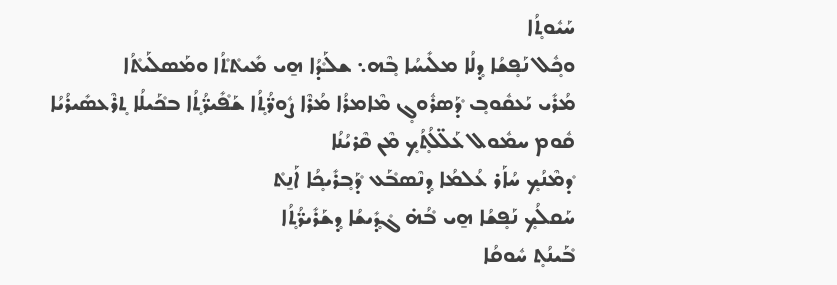ܚܰܝܽܘܬ̥ܳܐ
ܘܟ̥ܽܠ ܢܰܦ̥ܫܳܐ ܕ̥ܠܳܐ ܡܠܺܝܚܳܐ ܒ̥ܶܗ܆ ܫܠܰܕ̊ܳܐ ܗ̱ܝ ܡܺܝܬ̊ܬ̊ܳܐ ܘܡܰܣܠܰܝܬ̊ܳܐ
ܡܳܪܺܝ ܝܰܥܩܽܘܒ̥ ܕ̊ܰܣܪܽܘܓ̥ ܡܶܐܡܪܳܐ ܡܳܪܶܐ ܨܽܘܪ̈ܳܬ̥ܳܐ ܫܰܦ̊ܺܝܪ̈ܳܬ̥ܳܐ ܒܟ̊ܰܝܠܳܐ ܬ̥ܪܶܥܣܺܝܪܳܝܳܐ
ܩܽܘܡ ܚܡܽܘܠ ܥܰܠ̈ܠܳܬ̥ܳܟ̥ ܡܶܢ ܩܶܪܝܳܢܳܐ
ܕ̊ܡܶܢܳܟ̥ ܚܳܐܰܪ ܥܳܠܡܳܐ ܕ̥ܢܶܣܒ̊ܰܥ ܕ̊ܰܒ̥ܪܺܝܟ̥ܳܐ ܐܰܢ̱ܬ̊
ܚܰܩܠܳܟ̥ ܢܰܦ̥ܫܳܐ ܗ̱ܝ ܒ̊ܳܗ̇ ܓ̊ܕ̥ܺܝܫܳܐ ܕ̥ܫܰܪܺܝܪ̈ܳܬ̥ܳܐ
ܒ̊ܰܝܢܳܬ̥ ܚܽܘܩܳܐ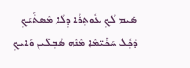ܣܺܝܡ ܠܳܟ̥ ܥܽܘܬ̥ܪܳܐ ܕ̥ܠܳܐ ܡܶܣܬ̊ܰܝܰܟ̥
ܕ̊ܟ̥ܽܠ ܚܰܟ̊ܺܝ̈ܡܶܐ ܡܶܢܶܗ ܣܳܒ̥ܠܺܝܢ ܘܰܐܝܟ̥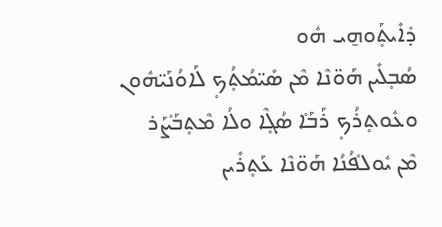ܕ̊ܐܺܝܬ̥ܰܘܗ̱ܝ ܗܽܘ
ܣܳܒ̥ܠܺܝܢ ܗܰܘ̈ܢܶܐ ܡܶܢ ܣܺܝ̈ܡܳܬ̥ܳܟ̥ ܠܰܐܘܳܢܰܝ̈ܗܽܘܢ
ܘܥܽܘܬ̥ܪܳܟ̥ ܪܰܒ̊ܰܐ ܣܳܓ̥ܶܐ ܘܠܳܐ ܡܶܬ̥ܒ̊ܰܨܰܪ
ܡܶܢ ܝܽܘܠܦ̊ܳܢܳܐ ܗܰܘ̈ܢܶܐ ܥܰܬ̥ܪܺܝܢ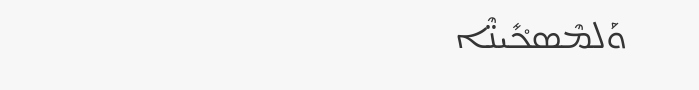ܘܰܠܡܶܣܟ̊ܺܝܢ̈ܶܐ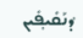ܕ̊ܢܰܩܺܝܦ̥ܺܝܢ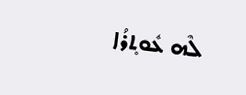ܠܶܗ ܥܽܘܬ̥ܪܳܐ